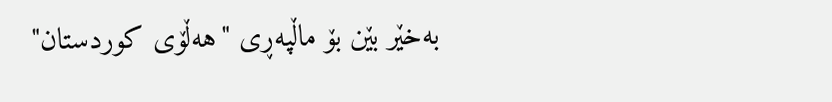به‌خێر بێن بۆ ماڵپه‌ڕی‌ "هه‌ڵۆی‌ كوردستان"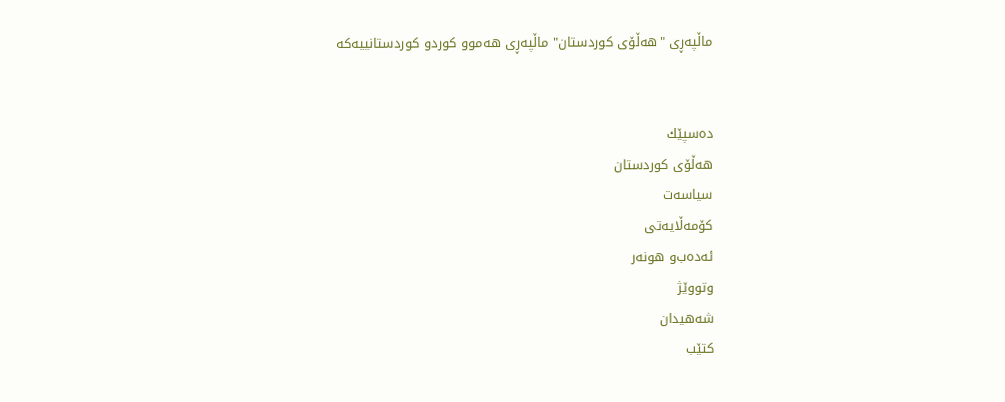ماڵپه‌ڕی‌ "هه‌ڵۆی‌ كوردستان" ماڵپه‌ڕی‌ هه‌موو كورد‌و كوردستانییه‌كه‌


ده‌سپێك
هه‌ڵۆی‌ كوردستان
سیاسه‌ت
كۆمه‌ڵایه‌تی‌
ئه‌ده‌ب‌و هونه‌ر
وتووێژ
شه‌هیدان
كتێب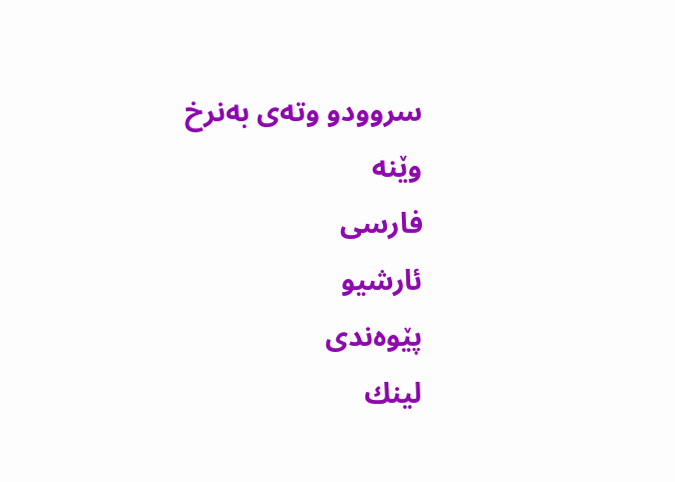سروود‌و وته‌ی‌ به‌نرخ
وێنه
فارسی
ئارشیو
پێوه‌ندی‌
لینك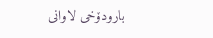بارودۆخی لاوانی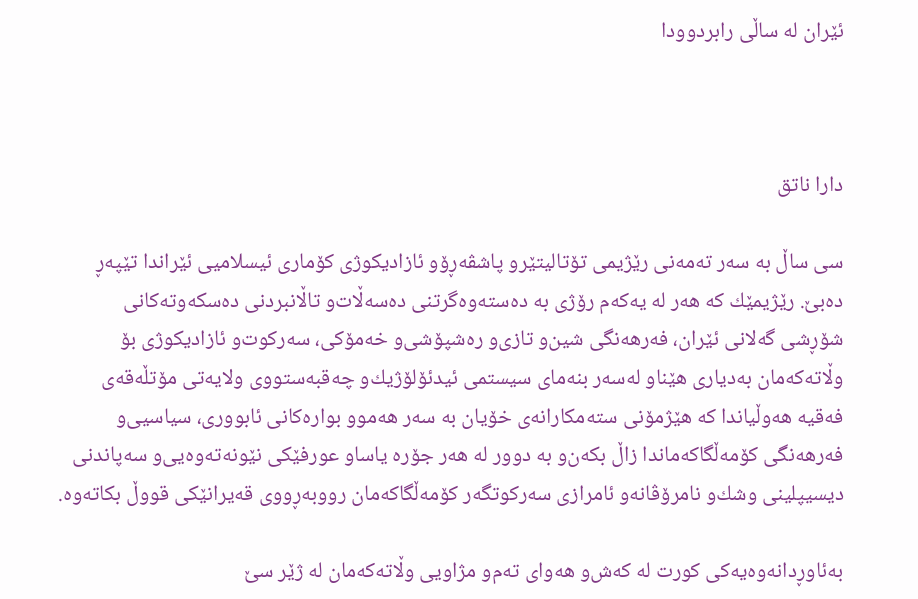ئێران له‌ ساڵی‌ رابردوودا



دارا ناتق

سی‌ ساڵ به‌ سه‌ر ته‌مه‌نی‌ رێژیمی‌ تۆتالیتێر‌و پاشڤه‌ڕۆ‌و ئازادیكوژی‌ كۆماری‌ ئیسلامیی‌ ئێراندا تێپه‌ڕ ده‌بێ‌. رێژیمێك كه‌ هه‌ر له‌ یه‌كه‌م رۆژی‌ به‌ ده‌سته‌وه‌گرتنی‌ ده‌سه‌ڵات‌و تاڵانبردنی‌ ده‌سكه‌وته‌كانی‌ شۆڕشی‌ گه‌لانی‌ ئێران، فه‌رهه‌نگی‌ شین‌و تازی‌‌و ره‌شپۆشی‌‌و خه‌مۆكی‌، سه‌ركوت‌و ئازادیكوژی‌ بۆ وڵاته‌كه‌مان به‌دیاری‌ هێنا‌و له‌سه‌ر بنه‌مای‌ سیستمی‌ ئیدئۆلۆژیك‌و چه‌قبه‌ستووی‌ ولایه‌تی‌ مۆتڵه‌قه‌ی‌ فه‌قیه هه‌وڵیاندا كه‌ هێژمۆنی‌ سته‌مكارانه‌ی‌ خۆیان به‌ سه‌ر هه‌موو بواره‌كانی‌ ئابووری‌، سیاسیی‌‌و فه‌رهه‌نگی‌ كۆمه‌ڵگاكه‌ماندا زاڵ بكه‌ن‌و به‌ دوور له‌ هه‌ر جۆره‌ یاسا‌و عورفێكی‌ نێونه‌ته‌وه‌یی‌‌و سه‌پاندنی‌ دیسیپلینی‌ وشك‌و نامرۆڤانه‌‌و ئامرازی‌ سه‌ركوتگه‌ر كۆمه‌ڵگاكه‌مان رووبه‌ڕووی‌ قه‌یرانێكی‌ قووڵ بكاته‌وه‌.

به‌ئاوڕدانه‌وه‌یه‌كی‌ كورت له‌ كه‌ش‌و هه‌وای‌ ته‌م‌و مژاویی‌ وڵاته‌كه‌مان له‌ ژێر سێ‌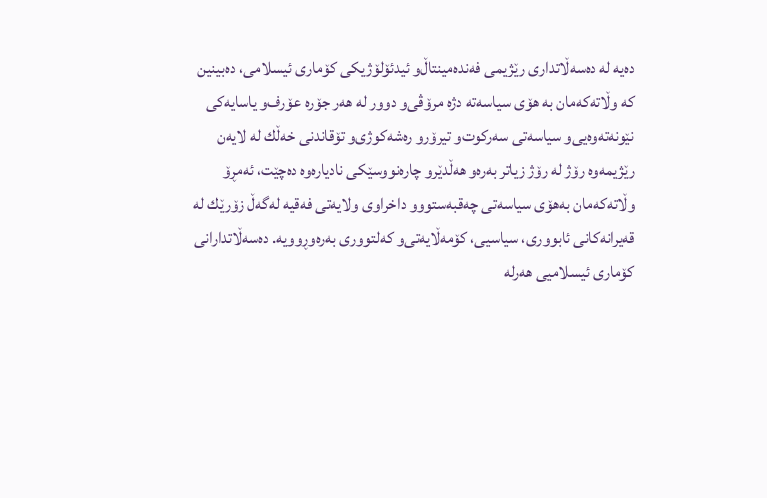ده‌یه‌ له‌ ده‌سه‌ڵاتداری‌ رێژیمی‌ فه‌نده‌مینتاڵ‌و ئیدئۆلۆژیكی‌ كۆماری‌ ئیسلامی‌، ده‌بینین كه‌ وڵاته‌كه‌مان به‌ هۆی‌ سیاسه‌ته‌ دژه‌ مرۆڤی‌‌و دوور له‌ هه‌ر جۆره‌ عۆرف‌و یاسایه‌كی‌ نێونه‌ته‌وه‌یی‌‌و سیاسه‌تی‌ سه‌ركوت‌و تیرۆر‌و ره‌شه‌كوژی‌‌و تۆقاندنی‌ خه‌ڵك له‌ لایه‌ن رێژیمه‌وه‌ رۆژ له‌ رۆژ زیاتر به‌ره‌و هه‌ڵدێر‌و چاره‌نووسێكی‌ نادیاره‌وه‌ ده‌چێت، ئه‌مڕۆ وڵاته‌كه‌مان به‌هۆی‌ سیاسه‌تی‌ چه‌قبه‌ستوو‌و داخراوی‌ ولایه‌تی‌ فه‌قیه له‌گه‌ڵ زۆرێك له‌ قه‌یرانه‌كانی‌ ئابووری‌، سیاسیی‌، كۆمه‌ڵایه‌تی‌‌و كه‌لتووری‌ به‌ره‌وڕوویه‌. ده‌سه‌ڵاتدارانی‌ كۆماری‌ ئیسلامیی‌ هه‌رله‌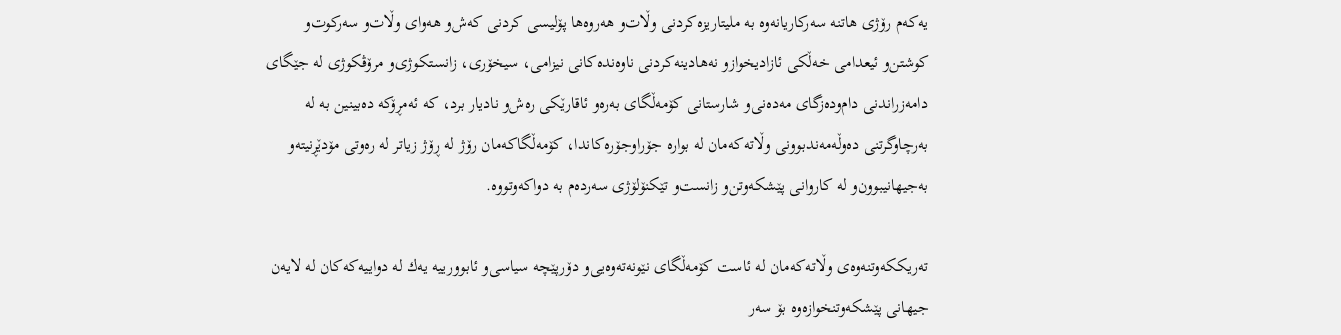یه‌كه‌م رۆژی‌ هاتنه‌ سه‌ركاریانه‌وه‌ به‌ ملیتاریزه‌كردنی‌ وڵات‌و هه‌روه‌ها پۆلیسی‌ كردنی‌ كه‌ش‌و هه‌وای‌ وڵات‌و سه‌ركوت‌و كوشتن‌و ئیعدامی‌ خه‌ڵكی‌ ئازادیخواز‌و نه‌هادینه‌كردنی‌ ناوه‌نده‌كانی‌ نیزامی‌، سیخۆری‌، زانستكوژی‌‌و مرۆڤكوژی‌ له‌ جێگای‌ دامه‌زراندنی‌ دام‌وده‌زگای‌ مه‌ده‌نی‌‌و شارستانی‌ كۆمه‌ڵگای‌ به‌ره‌و ئاقارێكی‌ ره‌ش‌و نادیار برد، كه‌ ئه‌مڕۆكه‌ ده‌بینین به‌ له‌ به‌رچاوگرتنی‌ ده‌وڵه‌مه‌ندبوونی‌ وڵاته‌كه‌مان له‌ بواره‌ جۆرا‌وجۆره‌كاندا، كۆمه‌ڵگاكه‌مان رۆژ له‌ ڕۆژ زیاتر له‌ ره‌وتی‌ مۆدێڕنیته‌‌و به‌جیهانیبوون‌و له‌ كاروانی‌ پێشكه‌وتن‌و زانست‌و تێكنۆلۆژی‌ سه‌رده‌م به‌ دواكه‌وتووه‌.

ته‌ریككه‌وتنه‌وه‌ی‌ وڵاته‌كه‌مان له‌ ئاست كۆمه‌ڵگای‌ نێونه‌ته‌وه‌یی‌‌و دۆرپێچه‌ سیاسی‌‌و ئابوورییه‌ یه‌ك له‌ دواییه‌كه‌كان له‌ لایه‌ن جیهانی‌ پێشكه‌وتنخوازه‌وه‌ بۆ سه‌ر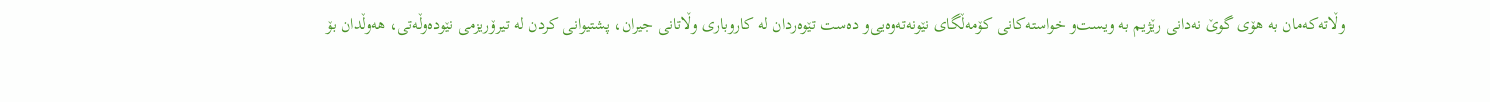وڵاته‌كه‌مان به‌ هۆی‌ گوێ‌ نه‌دانی‌ رێژیم به‌ ویست‌و خواسته‌كانی‌ كۆمه‌ڵگای‌ نێونه‌ته‌وه‌یی‌‌و ده‌ست تێوه‌ردان له‌ كار‌وباری‌ وڵاتانی‌ جیران، پشتیوانی‌ كردن له‌ تیرۆریزمی‌ نێوده‌وڵه‌تی‌، هه‌وڵدان بۆ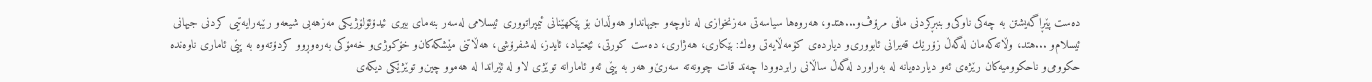ده‌ست پێڕاگه‌یشتن به‌ چه‌كی‌ ناوكی‌‌و بنبڕكردنی‌ مافی‌ مرۆڤ‌و...هتد‌و، هه‌روه‌ها سیاسه‌تی‌ مه‌زنخوازی‌ له‌ ناوچه‌‌و جیهاندا‌و هه‌وڵدان بۆ پێكهێنانی‌ ئیمپراتووری‌ ئیسلامی‌ له‌سه‌ر بنه‌مای‌ بیری‌ ئیدۆئۆلۆژیكی‌ مه‌زهه‌بی‌ شیعه‌‌و رێبه‌رایه‌تیی‌ كردنی‌ جیهانی‌ ئیسلام‌و ...هتد، وڵاته‌كه‌مان له‌گه‌ڵ زۆرێك قه‌یرانی‌ ئابووری‌‌و دیارده‌ی‌ كۆمه‌ڵایه‌تی‌ وه‌ك: بێكاری‌، هه‌ژاری‌، ده‌ست كورتی‌، ئێعتیاد، ئایدز، له‌شفرۆشی‌، هه‌ڵاتنی‌ مێشكه‌كان‌و خۆكوژی‌‌و خه‌مۆكی‌ به‌ره‌وڕوو كردۆته‌وه‌ به‌ پێی‌ ئاماری‌ ناوه‌نده‌ حكوومی‌‌و ناحكوومیه‌كان رێژه‌ی‌ ئه‌و دیارده‌یانه‌ له‌ به‌راورد له‌گه‌ڵ ساڵانی‌ رابردوودا چه‌ند قات چوونه‌ته‌ سه‌رێ‌‌و هه‌ر به‌ پێی‌ ئه‌و ئامارانه‌ توێژی‌ لاو له‌ ئێراندا له‌ هه‌موو چین‌و توێژێكی‌ دیكه‌ی‌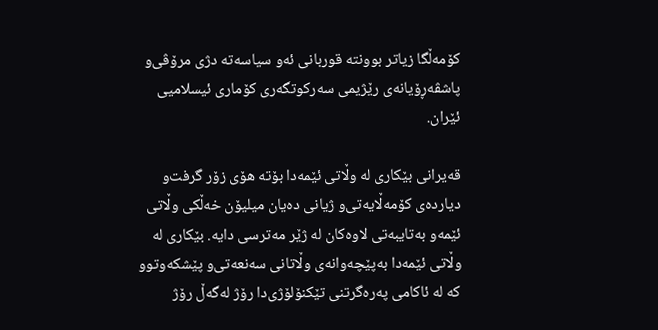كۆمه‌ڵگا زیاتر بوونته‌ قوربانی‌ ئه‌و سیاسه‌ته‌ دژی‌ مرۆڤی‌‌و پاشڤه‌ڕۆیانه‌ی‌ رێژیمی‌ سه‌ركوتگه‌ری‌ كۆماری‌ ئیسلامیی‌ ئێران.

قه‌یرانی‌ بێكاری‌ له‌ وڵاتی‌ ئێمه‌دا بۆته‌ هۆی‌ زۆر گرفت‌و دیارده‌ی‌ كۆمه‌ڵایه‌تی‌‌و ژیانی‌ ده‌یان میلیۆن خه‌ڵكی‌ وڵاتی‌ ئێمه‌‌و به‌تایبه‌تی‌ لاوه‌كان له‌ ژێر مه‌ترسی‌ دایه‌. بێكاری‌ له‌ وڵاتی‌ ئێمه‌دا به‌پێچه‌وانه‌ی‌ وڵاتانی‌ سه‌نعه‌تی‌‌و پێشكه‌وتوو كه‌ له‌ ئاكامی‌ په‌ره‌گرتنی‌ تێكنۆلۆژی‌دا رۆژ له‌گه‌ڵ رۆژ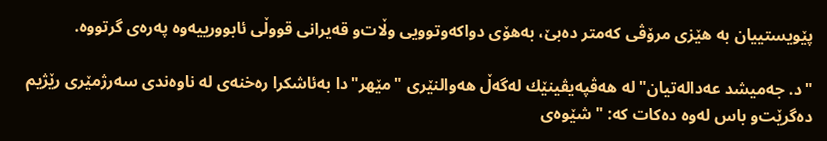پێویستییان به‌ هێزی‌ مرۆڤی‌ كه‌متر ده‌بێ‌، به‌هۆی‌ دواكه‌وتوویی‌ وڵات‌و قه‌یرانی‌ قووڵی‌ ئابوورییه‌وه‌ په‌ره‌ی‌ گرتووه‌.

"د. جه‌میشد عه‌داله‌تیان" له‌ هه‌ڤپه‌یڤینێك له‌گه‌ڵ هه‌والنێری‌ "مێهر"دا به‌ئاشكرا ره‌خنه‌ی‌ له‌ ناوه‌ندی‌ سه‌رژمێری‌ رێژیم ده‌گرێت‌و باس له‌وه‌ ده‌كات كه‌: "شێوه‌ی‌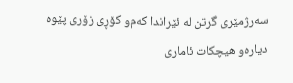سه‌رژمێری‌ گرتن له‌ ئێراندا كه‌م‌و كۆڕی‌ زۆری‌ پێوه‌ دیاره‌‌و هیچكات ئاماری‌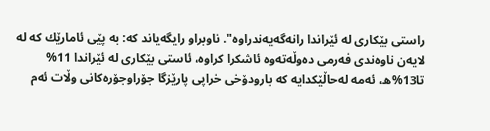راستی‌ بێكاری‌ له‌ ئێراندا رانه‌گه‌یه‌ندراوه‌". ناوبراو رایگه‌یاند كه‌: به‌ پێی‌ ئامارێك كه‌ له‌ لایه‌ن ناوه‌ندی‌ فه‌رمی‌ ده‌وڵه‌ته‌وه‌ ئاشكرا كراوه‌، ئاستی‌ بێكاری‌ له‌ ئێراندا 11% تا13%ه‌، ئه‌مه‌ له‌حاڵێكدایه‌ كه‌ بار‌ودۆخی‌ خراپی‌ پارێزگا جۆرا‌وجۆره‌كانی‌ وڵات ئه‌م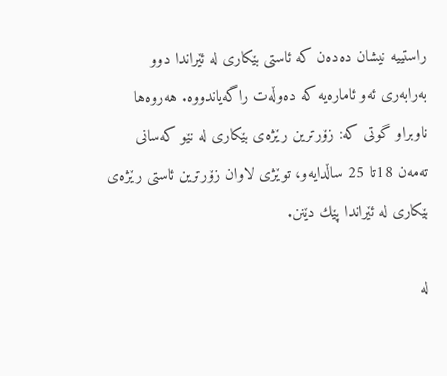راستییه‌ نیشان ده‌ده‌ن كه‌ ئاستی‌ بێكاری‌ له‌ ئێراندا دوو به‌رابه‌ری‌ ئه‌و ئاماره‌یه‌ كه‌ ده‌وڵه‌ت راگه‌یاندووه‌. هه‌روه‌ها ناوبراو گوتی‌ كه‌: زۆرترین رێژه‌ی‌ بێكاری‌ له‌ نێو كه‌سانی‌ ته‌مه‌ن 18تا 25 ساڵدایه‌‌و، توێژی‌ لاوان زۆرترین ئاستی‌ رێژه‌ی‌ بێكاری‌ له‌ ئێراندا پێك دێنن.

له‌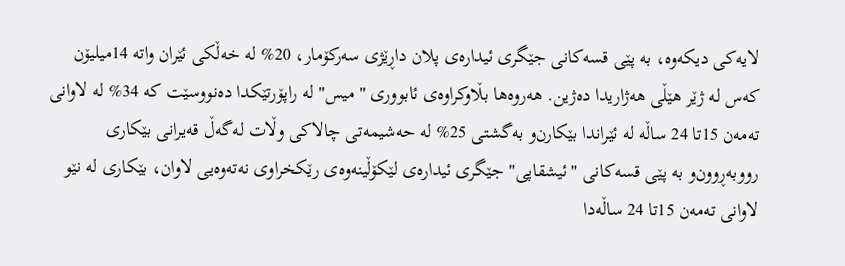لایه‌كی‌ دیكه‌وه‌، به‌ پێی‌ قسه‌كانی‌ جێگری‌ ئیداره‌ی‌ پلان داڕێژی‌ سه‌ركۆمار، 20% له‌ خه‌ڵكی‌ ئێران واته‌ 14میلیۆن كه‌س له‌ ژێر هێڵی‌ هه‌ژاریدا ده‌ژین. هه‌روه‌ها بڵاوكراوه‌ی‌ ئابووری‌ "میس" له‌ راپۆرتێكدا ده‌نووسێت كه‌ 34% له‌ لاوانی‌ ته‌مه‌ن 15تا 24 ساڵه‌ له‌ ئێراندا بێكارن‌و به‌گشتی‌ 25% له‌ حه‌شیمه‌تی‌ چالاكی‌ وڵات له‌گه‌ڵ قه‌یرانی‌ بێكاری‌ رووبه‌ڕوون‌و به‌ پێی‌ قسه‌كانی‌ "ئیشقاپی‌" جێگری‌ ئیداره‌ی‌ لێكۆڵینه‌وه‌ی‌ رێكخراوی‌ نه‌ته‌وه‌یی‌ لاوان، بێكاری‌ له‌ نێو لاوانی‌ ته‌مه‌ن 15تا 24 ساڵه‌دا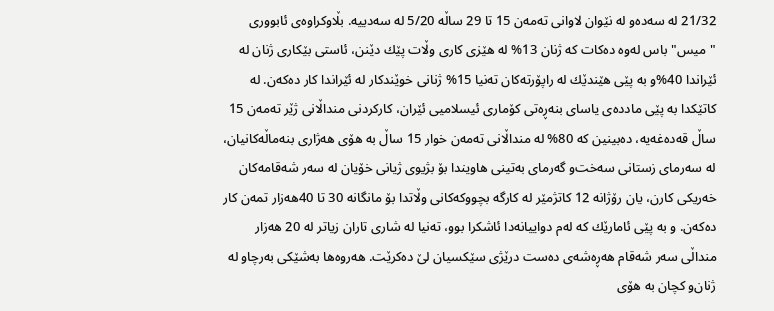21/32 له‌ سه‌ده‌‌و له‌ نێوان لاوانی‌ ته‌مه‌ن 15 تا 29 ساڵه‌ 5/20 له‌ سه‌دییه‌. بڵاوكراوه‌ی‌ ئابووری‌ "میس" باس له‌وه‌ ده‌كات كه‌ ژنان 13% له‌ هێزی‌ كاری‌ وڵات پێك دێنن، ئاستی‌ بێكاری‌ ژنان له‌ ئێراندا 40%و به‌ پێی‌ هێندێك له‌ راپۆرته‌كان ته‌نیا 15% ژنانی‌ خوێندكار له‌ ئێراندا كار ده‌كه‌ن. له‌ كاتێكدا به‌ پێی‌ مادده‌ی‌ یاسای‌ بنه‌ڕه‌تی‌ كۆماری‌ ئیسلامیی‌ ئێران، كاركردنی‌ منداڵانی‌ ژێر ته‌مه‌ن 15 ساڵ قه‌ده‌غه‌یه‌، ده‌بینین كه‌ 80% له‌ منداڵانی‌ ته‌مه‌ن خوار 15 ساڵ به‌ هۆی‌ هه‌ژاری‌ بنه‌ماڵه‌كانیان، له‌ سه‌رمای‌ زستانی‌ سه‌خت‌و گه‌رمای‌ به‌تینی‌ هاویندا بۆ بژیوی‌ ژیانی‌ خۆیان له‌ سه‌ر شه‌قامه‌كان خه‌ریكی‌ كارن، یان رۆژانه‌ 12 كاتژمێر له‌ كارگه‌ بچووكه‌كانی‌ وڵاتدا بۆ مانگانه‌ 30 تا 40هه‌زار تمه‌ن كار ده‌كه‌ن. و به‌ پێی‌ ئامارێك كه‌ له‌م دواییانه‌دا ئاشكرا بوو، ته‌نیا له‌ شاری‌ تاران زیاتر له‌ 20 هه‌زار منداڵی‌ سه‌ر شه‌قام هه‌ڕه‌شه‌ی‌ ده‌ست درێژی‌ سێكسیان لێ‌ ده‌كرێت. هه‌روه‌ها به‌شێكی‌ به‌رچاو له‌ ژنان‌و كچان به‌ هۆی‌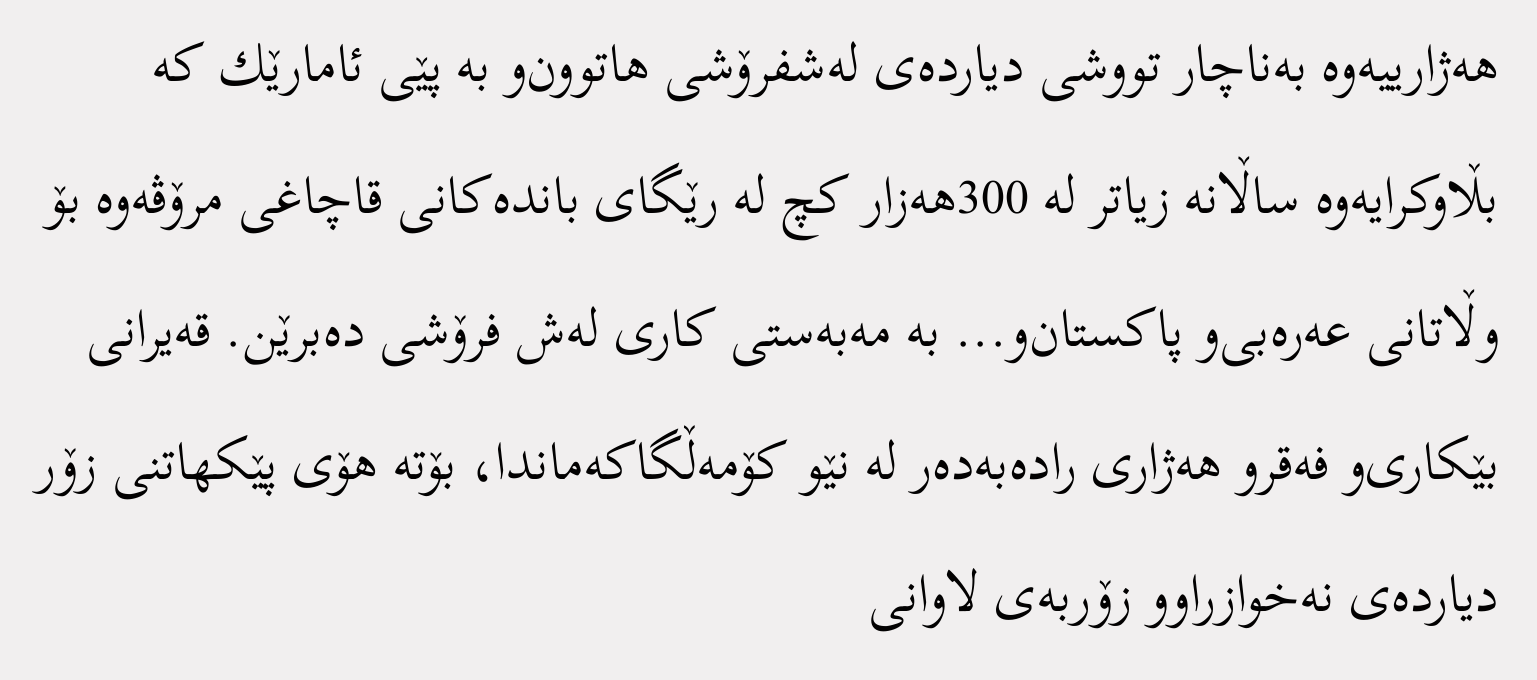هه‌ژارییه‌وه‌ به‌ناچار تووشی‌ دیارده‌ی‌ له‌شفرۆشی‌ هاتوون‌و به‌ پێی‌ ئامارێك كه‌ بڵاوكرایه‌وه‌ ساڵانه‌ زیاتر له‌ 300هه‌زار كچ له‌ رێگای‌ بانده‌كانی‌ قاچاغی‌ مرۆڤه‌وه‌ بۆ وڵاتانی‌ عه‌ره‌بی‌‌و پاكستان‌و... به‌ مه‌به‌ستی‌ كاری‌ له‌ش فرۆشی‌ ده‌برێن. قه‌یرانی‌ بێكاری‌‌و فه‌قر‌و هه‌ژاری‌ راده‌به‌ده‌ر له‌ نێو كۆمه‌ڵگاكه‌ماندا، بۆته‌ هۆی‌ پێكهاتنی‌ زۆر دیارده‌ی‌ نه‌خوازراو‌و زۆربه‌ی‌ لاوانی‌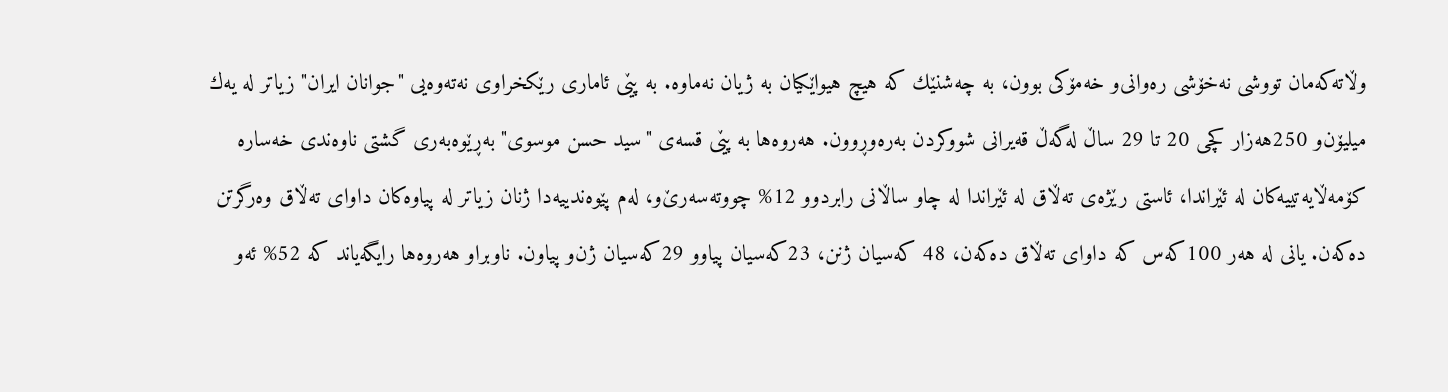وڵاته‌كه‌مان تووشی‌ نه‌خۆشی‌ ره‌وانی‌‌و خه‌مۆكی‌ بوون، به‌ چه‌شنێك كه‌ هیچ هیواێكیان به‌ ژیان نه‌ماوه‌. به‌ پێی‌ ئاماری‌ رێكخراوی‌ نه‌ته‌وه‌یی‌ "جوانان ایران" زیاتر له‌ یه‌ك میلیۆن‌و 250هه‌زار كچی‌ 20 تا 29 ساڵ له‌گه‌ڵ قه‌یرانی‌ شووكردن به‌ره‌وڕوون. هه‌روه‌ها به‌ پێی‌ قسه‌ی‌ "سید حسن موسوی‌" به‌ڕێوه‌به‌ری‌ گشتی‌ ناوه‌ندی‌ خه‌ساره‌ كۆمه‌ڵایه‌تییه‌كان له‌ ئێراندا، ئاستی‌ رێژه‌ی‌ ته‌ڵاق له‌ ئێراندا له‌ چاو ساڵانی‌ رابردوو 12% چووته‌سه‌رێ‌‌و، له‌م پێوه‌ندییه‌دا ژنان زیاتر له‌ پیاوه‌كان داوای‌ ته‌ڵاق وه‌رگرتن ده‌كه‌ن. یانی‌ له‌ هه‌ر 100كه‌س كه‌ داوای‌ ته‌ڵاق ده‌كه‌ن، 48 كه‌سیان ژنن، 23كه‌سیان پیاو‌و 29كه‌سیان ژن‌و پیاون. ناوبراو هه‌روه‌ها رایگه‌یاند كه‌ 52% ئه‌و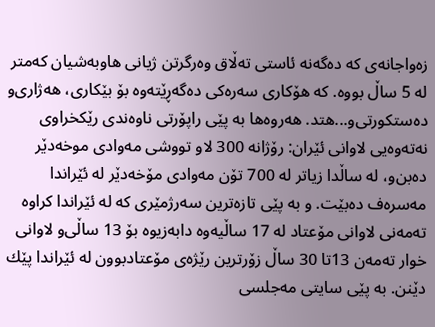زه‌واجانه‌ی‌ كه‌ ده‌گه‌نه‌ ئاستی‌ ته‌ڵاق وه‌رگرتن ژیانی‌ هاوبه‌شیان كه‌متر له‌ 5 ساڵ بووه‌. كه‌ هۆكاری‌ سه‌ره‌كی‌ ده‌گه‌ڕێته‌وه‌ بۆ بێكاری‌، هه‌ژاری‌‌و ده‌ستكورتی‌‌و...هتد. هه‌روه‌ها به‌ پێی‌ راپۆرتی‌ ناوه‌ندی‌ رێكخراوی‌ نه‌ته‌وه‌یی‌ لاوانی‌ ئێران: رۆژانه‌ 300 لاو تووشی‌ مه‌وادی‌ موخه‌دێر ده‌بن‌و، له‌ ساڵدا زیاتر له‌ 700 تۆن مه‌وادی‌ مۆخه‌دێر له‌ ئێراندا مه‌سره‌ف ده‌بێت. و به‌ پێی‌ تازه‌ترین سه‌رژمێری‌ كه‌ له‌ ئێراندا كراوه‌ ته‌مه‌نی‌ لاوانی‌ مۆعتاد له‌ 17 ساڵیه‌وه‌ دابه‌زیوه‌ بۆ 13 ساڵی‌‌و لاوانی‌ خوار ته‌مه‌ن 13تا 30 ساڵ زۆرترین رێژه‌ی‌ مۆعتادبوون له‌ ئێراندا پێك دێنن. به‌ پێی‌ سایتی‌ مه‌جلسی‌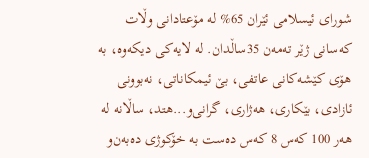شورای‌ ئیسلامی‌ ئێران 65% له‌ مۆعتادانی‌ وڵات كه‌سانی‌ ژێر ته‌مه‌ن 35ساڵدان. له‌ لایه‌كی‌ دیكه‌وه‌، به‌ هۆی‌ كێشه‌كانی‌ عاتفی‌، بێ‌ ئیمكاناتی‌، نه‌بوونی‌ ئازادی‌، بێكاری‌، هه‌ژاری‌، گرانی‌‌و...هتد، ساڵانه‌ له‌ هه‌ر 100 كه‌س 8 كه‌س ده‌ست به‌ خۆكوژی‌ ده‌به‌ن‌و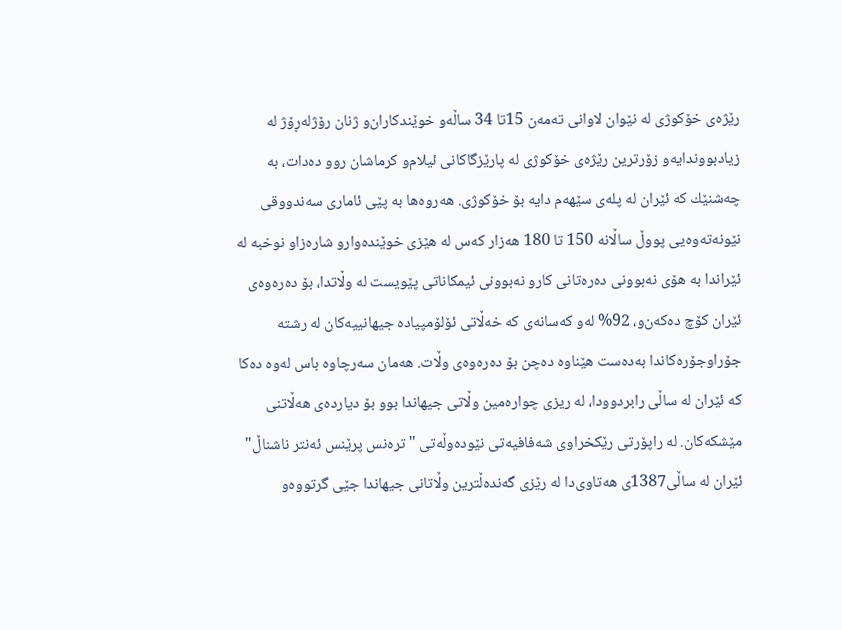رێژه‌ی‌ خۆكوژی‌ له‌ نێوان لاوانی‌ ته‌مه‌ن 15تا 34 ساڵه‌‌و خوێندكاران‌و ژنان رۆژله‌ڕۆژ له‌ زیادبووندایه‌‌و زۆرترین رێژه‌ی‌ خۆكوژی‌ له‌ پارێزگاكانی‌ ئیلام‌و كرماشان روو ده‌دات، به‌ چه‌شنێك كه‌ ئێران له‌ پله‌ی‌ سێهه‌م دایه‌ بۆ خۆكوژی‌. هه‌روه‌ها به‌ پێی‌ ئاماری‌ سه‌ندووقی‌ نێونه‌ته‌وه‌یی‌ پووڵ ساڵانه‌ 150 تا 180 هه‌زار كه‌س له‌ هێزی‌ خوێنده‌وار‌و شاره‌زا‌و نوخبه‌ له‌ ئێراندا به‌ هۆی‌ نه‌بوونی‌ ده‌ره‌تانی‌ كار‌و نه‌بوونی‌ ئیمكاناتی‌ پێویست له‌ وڵاتدا، بۆ ده‌ره‌وه‌ی‌ ئێران كۆچ ده‌كه‌ن‌و، 92% له‌و كه‌سانه‌ی‌ كه‌ خه‌ڵاتی‌ ئۆلۆمپیاده‌ جیهانییه‌كان له‌ رشته‌ جۆرا‌وجۆره‌كاندا به‌ده‌ست هێناوه‌ ده‌چن بۆ ده‌ره‌وه‌ی‌ وڵات. هه‌مان سه‌رچاوه‌ باس له‌وه‌ ده‌كا كه‌ ئێران له‌ ساڵی‌ رابردوودا، له‌ ریزی‌ چواره‌مین وڵاتی‌ جیهاندا بوو بۆ دیارده‌ی‌ هه‌ڵاتنی‌ مێشكه‌كان. له‌ راپۆرتی‌ رێكخراوی‌ شه‌فافیه‌تی‌ نێوده‌وڵه‌تی‌ "تره‌نس پرێنس ئه‌نتر ناشناڵ" ئێران له‌ ساڵی‌1387ی‌ هه‌تاوی‌دا له‌ رێزی‌ گه‌نده‌ڵترین وڵاتانی‌ جیهاندا جێی‌ گرتووه‌‌و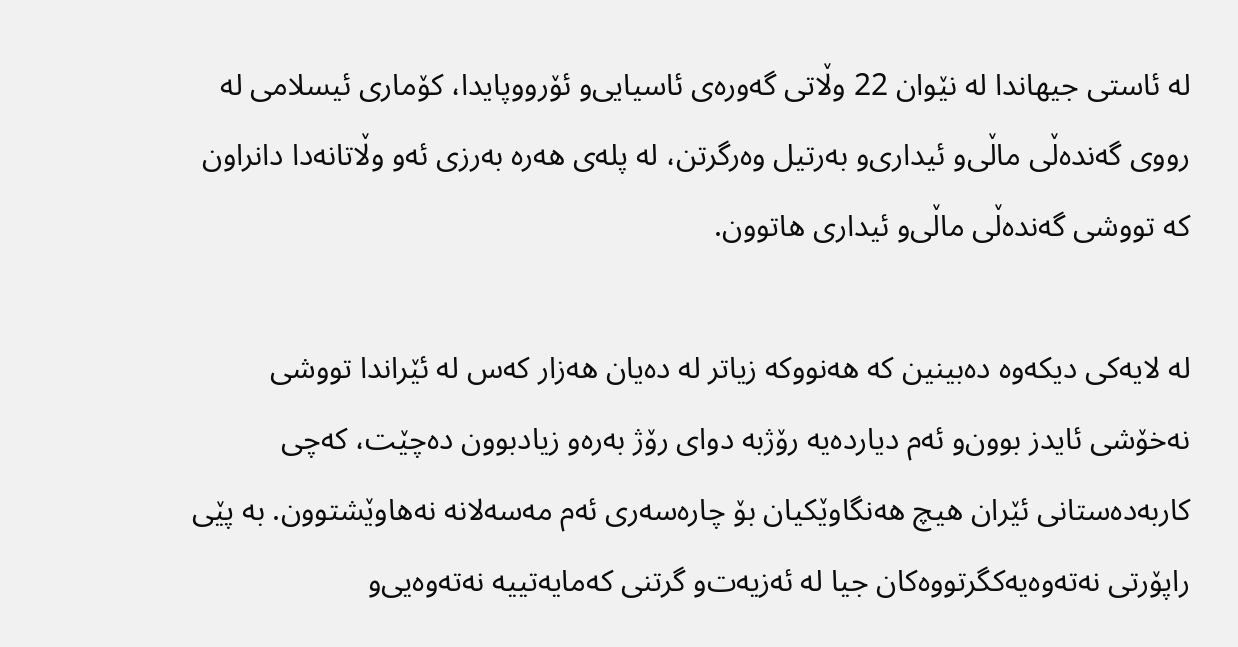له‌ ئاستی‌ جیهاندا له‌ نێوان 22 وڵاتی‌ گه‌وره‌ی‌ ئاسیایی‌‌و ئۆرووپایدا، كۆماری‌ ئیسلامی‌ له‌ رووی‌ گه‌نده‌ڵی‌ ماڵی‌‌و ئیداری‌‌و به‌رتیل وه‌رگرتن، له‌ پله‌ی‌ هه‌ره‌ به‌رزی‌ ئه‌و وڵاتانه‌دا دانراون كه‌ تووشی‌ گه‌نده‌ڵی‌ ماڵی‌‌و ئیداری‌ هاتوون.

له‌ لایه‌كی‌ دیكه‌وه‌ ده‌بینین كه‌ هه‌نووكه‌ زیاتر له‌ ده‌یان هه‌زار كه‌س له‌ ئێراندا تووشی‌ نه‌خۆشی‌ ئایدز بوون‌و ئه‌م دیارده‌یه‌ رۆژبه‌ دوای‌ رۆژ به‌ره‌و زیادبوون ده‌چێت، كه‌چی‌ كاربه‌ده‌ستانی‌ ئێران هیچ هه‌نگاوێكیان بۆ چاره‌سه‌ری‌ ئه‌م مه‌سه‌لانه‌ نه‌هاوێشتوون. به‌ پێی‌ راپۆرتی‌ نه‌ته‌وه‌یه‌كگرتووه‌كان جیا له‌ ئه‌زیه‌ت‌و گرتنی‌ كه‌مایه‌تییه‌ نه‌ته‌وه‌یی‌‌و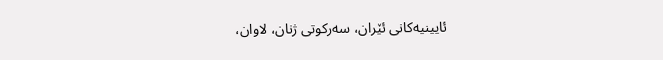ئایینیه‌كانی‌ ئێران، سه‌ركوتی‌ ژنان، لاوان،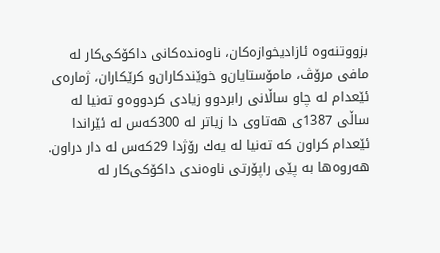بزووتنه‌وه‌ ئازادیخوازه‌كان، ناوه‌نده‌كانی‌ داكۆكی‌كار له‌ مافی‌ مرۆڤ، مامۆستایان‌و خوێندكاران‌و كرێكاران، ژماره‌ی‌ ئێعدام له‌ چاو ساڵانی‌ رابردوو زیادی‌ كردووه‌‌و ته‌نیا له‌ ساڵی‌ 1387ی‌ هه‌تاوی‌ دا زیاتر له‌ 300كه‌س له‌ ئێراندا ئێعدام كراون كه‌ ته‌نیا له‌ یه‌ك رۆژدا 29كه‌س له‌ دار دراون. هه‌روه‌ها به‌ پێی‌ راپۆرتی‌ ناوه‌ندی‌ داكۆكی‌كار له‌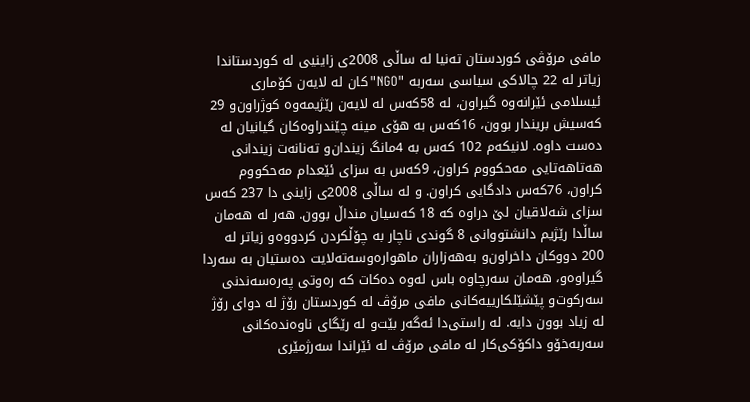مافی‌ مرۆڤی‌ كوردستان ته‌نیا له‌ ساڵی‌ 2008ی‌ زاینیی‌ له‌ كوردستاندا زیاتر له‌ 22 چالاكی‌ سیاسی‌ سه‌ربه‌ "NGO"كان له‌ لایه‌ن كۆماری‌ ئیسلامی‌ ئێرانه‌وه‌ گیراون، له‌ 58كه‌س له‌ لایه‌ن رێژیمه‌وه‌ كوژراون‌و 29 كه‌سیش بریندار بوون، 16كه‌س به‌ هۆی‌ مینه‌ چێندراوه‌كان گیانیان له‌ ده‌ست داوه‌. لانیكه‌م 102 كه‌س به‌ 4مانگ زیندان‌و ته‌نانه‌ت زیندانی‌ هه‌تاهه‌تایی‌ مه‌حكووم كراون، 9كه‌س به‌ سزای‌ ئێعدام مه‌حكووم كراون، 76كه‌س دادگایی‌ كراون. و له‌ ساڵی‌ 2008ی‌ زاینی‌ دا 237 كه‌س سزای‌ شه‌لاقیان لێ‌ دراوه‌ كه‌ 18 كه‌سیان منداڵ بوون. هه‌ر له‌ هه‌مان ساڵدا رێژیم دانشتووانی‌ 8 گوندی‌ ناچار به‌ چۆڵكردن كردووه‌‌و زیاتر له‌ 200 دووكان داخراون‌و به‌هه‌زاران ماهواره‌‌وسه‌ته‌لایت ده‌ستیان به‌ سه‌ردا گیراوه‌‌و، هه‌مان سه‌رچاوه‌ باس له‌وه‌ ده‌كات كه‌ ره‌وتی‌ په‌ره‌سه‌ندنی‌ سه‌ركوت‌و پێشێلكارییه‌كانی‌ مافی‌ مرۆڤ له‌ كوردستان رۆژ له‌ دوای‌ رۆژ له‌ زیاد بوون دایه‌. له‌ راستی‌دا ئه‌گه‌ر بێت‌و له‌ رێگای‌ ناوه‌نده‌كانی‌ سه‌ربه‌خۆ‌و داكۆكی‌كار له‌ مافی‌ مرۆڤ له‌ ئێراندا سه‌رژمێری‌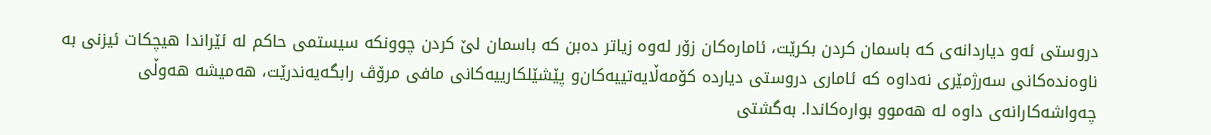دروستی‌ ئه‌و دیاردانه‌ی‌ كه‌ باسمان كردن بكرێت، ئاماره‌كان زۆر له‌وه‌ زیاتر ده‌بن كه‌ باسمان لێ‌ كردن چوونكه‌ سیستمی‌ حاكم له‌ ئێراندا هیچكات ئیزنی‌ به‌ ناوه‌نده‌كانی‌ سه‌رژمێری‌ نه‌داوه‌ كه‌ ئاماری‌ دروستی‌ دیارده‌ كۆمه‌ڵایه‌تییه‌كان‌و پێشێلكارییه‌كانی‌ مافی‌ مرۆڤ رابگه‌یه‌ندرێت، هه‌میشه‌ هه‌وڵی‌ چه‌واشه‌كارانه‌ی‌ داوه‌ له‌ هه‌موو بواره‌كاندا. به‌گشتی‌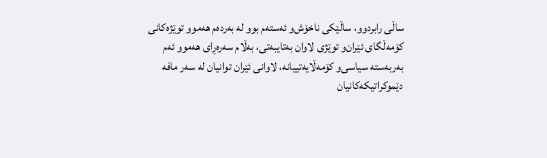ساڵی‌ رابردوو، ساڵێكی‌ ناخۆش‌و ئه‌سته‌م بوو له‌ به‌رده‌م هه‌موو توێژه‌كانی‌ كۆمه‌ڵگای‌ ئێران‌و توێژی‌ لاوان به‌تایبه‌تی‌، به‌ڵام سه‌ره‌ڕای‌ هه‌موو ئه‌م به‌ربه‌سته‌ سیاسی‌‌و كۆمه‌ڵایه‌تییانه‌، لاوانی‌ ئێران توانیان له‌ سه‌ر مافه‌ دێموكراتیكه‌كانیان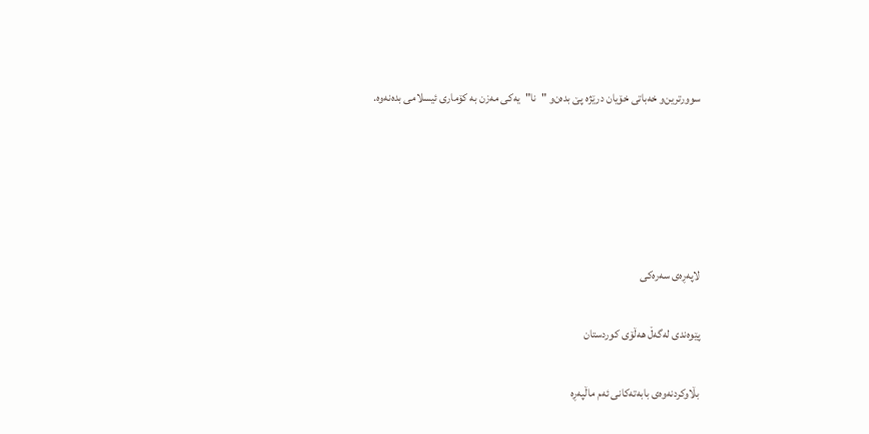سوورترین‌و خه‌باتی‌ خۆیان درێژه‌ پێ‌ بده‌ن‌و "نا"یه‌كی‌ مه‌زن به‌ كۆماری‌ ئیسلامی‌ بده‌نه‌وه‌.





لاپه‌ڕه‌ی‌ سه‌ره‌كی‌

پێوه‌ندی‌ له‌گه‌ڵ‌ هه‌ڵۆی‌ كوردستان

بڵاوکردنه‌وه‌ی بابه‌ته‌کانی ئه‌م ماڵپه‌ڕه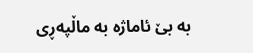به‌ بێ ئاماژه به ماڵپه‌ڕی‌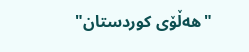"هه‌ڵۆی‌ كوردستان"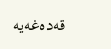قه‌ده‌غه‌یه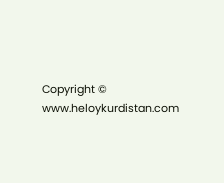Copyright © www.heloykurdistan.com